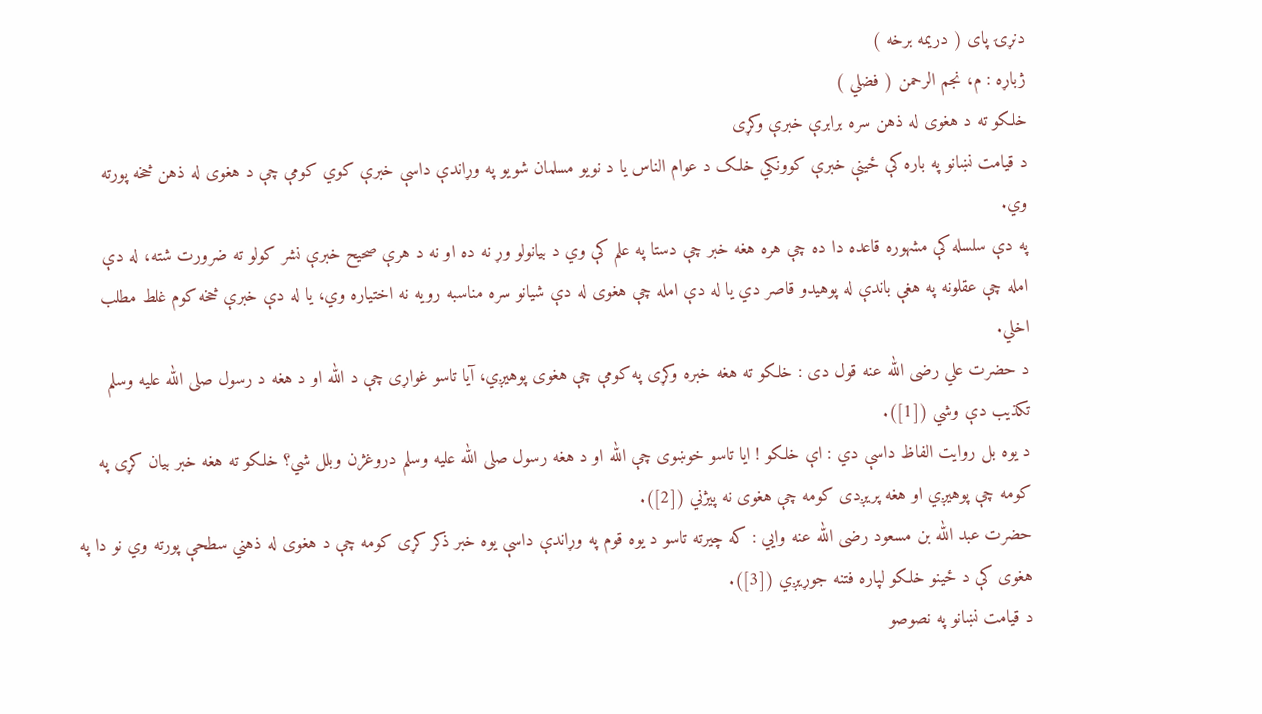دنړۍ پای ( دریمه برخه )
ژباړه : م، نجم الرحمن ( فضلي )
خلکو ته د هغوی له ذهن سره برابرې خبرې وکړی
د قيامت نښانو په باره کې ځينې خبرې کوونکي خلک د عوام الناس يا د نويو مسلمان شويو په وړاندې داسې خبرې کوي کومې چې د هغوی له ذهن څخه پورته وي.
په دې سلسله کې مشهوره قاعده دا ده چې هره هغه خبر چې دستا په علم کې وي د بيانولو وړ نه ده او نه د هرې صحيح خبرې نشر کولو ته ضرورت شته، له دې امله چې عقلونه په هغې باندې له پوهيدو قاصر دي يا له دې امله چې هغوی له دې شيانو سره مناسبه رويه نه اختياره وي، يا له دې خبرې څخه کوم غلط مطلب اخلي.
د حضرت علي رضی الله عنه قول دی : خلکو ته هغه خبره وکړی په کومې چې هغوی پوهيږي، آيا تاسو غواړی چې د الله او د هغه د رسول صلی الله علیه وسلم تکذيب دې وشي ([1]).
د يوه بل روايت الفاظ داسې دي : اې خلکو ! ايا تاسو خوښوی چې الله او د هغه رسول صلی الله علیه وسلم دروغژن وبلل شي؟ خلکو ته هغه خبر بيان کړی په کومه چې پوهيږي او هغه پريږدی کومه چې هغوی نه پيژني ([2]).
حضرت عبد الله بن مسعود رضی الله عنه وايي : که چيرته تاسو د يوه قوم په وړاندې داسې يوه خبر ذکر کړی کومه چې د هغوی له ذهني سطحې پورته وي نو دا په هغوی کې د ځينو خلکو لپاره فتنه جوړيږي ([3]).
د قيامت نښانو په نصوصو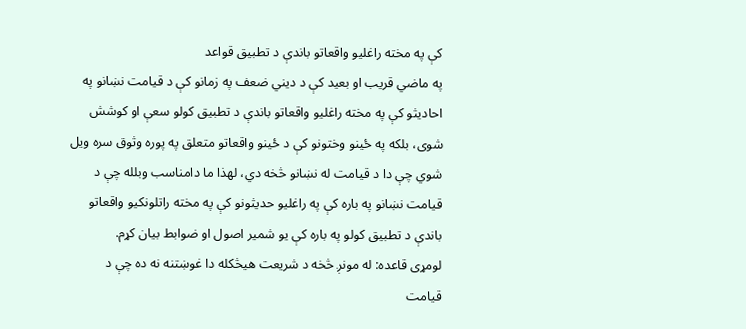کې په مخته راغليو واقعاتو باندې د تطبيق قواعد
په ماضي قريب او بعيد کې د ديني ضعف په زمانو کې د قيامت نښانو په احاديثو کې په مخته راغليو واقعاتو باندې د تطبيق کولو سعې او کوشش شوی، بلکه په ځينو وختونو کې د ځينو واقعاتو متعلق په پوره وثوق سره ويل شوي چې دا د قيامت له نښانو څخه دي، لهذا ما دامناسب وبلله چې د قيامت نښانو په باره کې په راغليو حديثونو کې په مخته راتلونکيو واقعاتو باندې د تطبيق کولو په باره کې يو شمير اصول او ضوابط بيان کړم.
لومړی قاعده: له مونږ څخه د شريعت هيڅکله دا غوښتنه نه ده چې د قيامت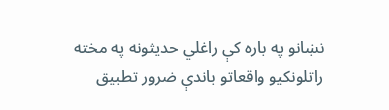نښانو په باره کې راغلي حديثونه په مخته راتلونکيو واقعاتو باندې ضرور تطبيق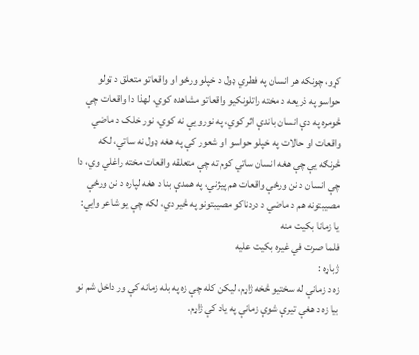کړو، چونکه هر انسان په فطري ډول د خپلو ورځو او واقعاتو متعلق د ټولو حواسو په ذريعه د مخته راتلونکيو واقعاتو مشاهده کوي، لهذا دا واقعات چې څومره په دې انسان باندې اثر کوي، په نورو يې نه کوي، نور خلک د ماضي واقعات او حالات په خپلو حواسو او شعور کې په هغه ډول نه ساتي، لکه څرنګه يې چې هغه انسان ساتي کوم ته چې متعلقه واقعات مخته راغلي وي، دا چې انسان د نن ورځې واقعات هم پيژني، په همدې بنا د هغه لپاره د نن ورځې مصيبتونه هم د ماضي د دردناکو مصيبتونو په څير دي، لکه چې يو شاعر وايي:
يا زمانا بکيت منه
فلما صرت في غيره بکيت عليه
ژباړه :
زه د زمانې له سختيو څخه ژاړم، ليکن کله چې زه په بله زمانه کې ور داخل شم نو بيا زه د هغې تيرې شوې زمانې په ياد کې ژاړم.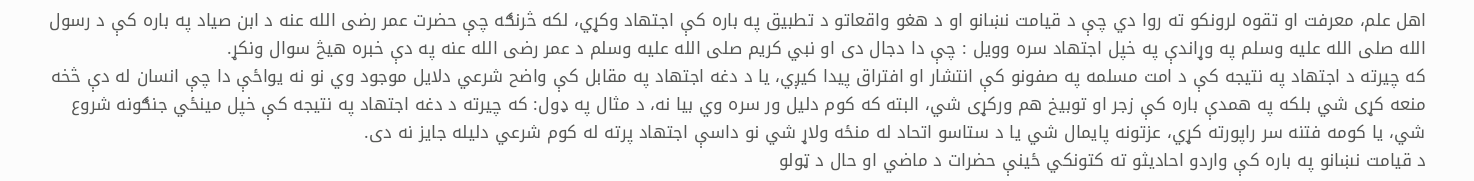اهل علم، معرفت او تقوه لرونکو ته روا دي چې د قيامت نښانو او د هغو واقعاتو د تطبيق په باره کې اجتهاد وکړي، لکه څرنګه چې حضرت عمر رضی الله عنه د ابن صياد په باره کې د رسول الله صلی الله علیه وسلم په وړاندې په خپل اجتهاد سره وويل : چې دا دجال دی او نبي کريم صلی الله علیه وسلم د عمر رضی الله عنه په دې خبره هيڅ سوال ونکړ.
که چيرته د اجتهاد په نتيجه کې د امت مسلمه په صفونو کې انتشار او افتراق پيدا کيږي، يا د دغه اجتهاد په مقابل کې واضح شرعي دلايل موجود وي نو نه يواځې دا چې انسان له دې څخه منعه کړی شي بلکه په همدې باره کې زجر او توبيخ هم ورکړی شي، البته که کوم دليل ور سره وي بيا نه، د مثال په ډول: که چيرته د دغه اجتهاد په نتيجه کې خپل مينځي جنګونه شروع شي، يا کومه فتنه سر راپورته کړي، عزتونه پايمال شي يا د ستاسو اتحاد له منځه ولاړ شي نو داسې اجتهاد پرته له کوم شرعي دليله جايز نه دی.
د قيامت نښانو په باره کې واردو احاديثو ته کتونکي ځينې حضرات د ماضي او حال د ټولو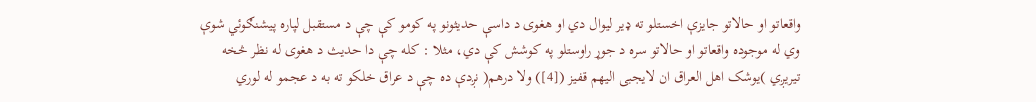واقعاتو او حالاتو جايزې اخستلو ته ډير ليوال دي او هغوی د داسې حديثونو په کومو کې چې د مستقبل لپاره پيشنګوئي شوې وي له موجوده واقعاتو او حالاتو سره د جوړ راوستلو په کوشش کې دي، مثلا : کله چې دا حديث د هغوی له نظر څخه تيريږي )يوشک اهل العراق ان لايجبی اليهم قفيز ([4]) ولا درهم( نږدې ده چې د عراق خلکو ته به د عجمو له لوري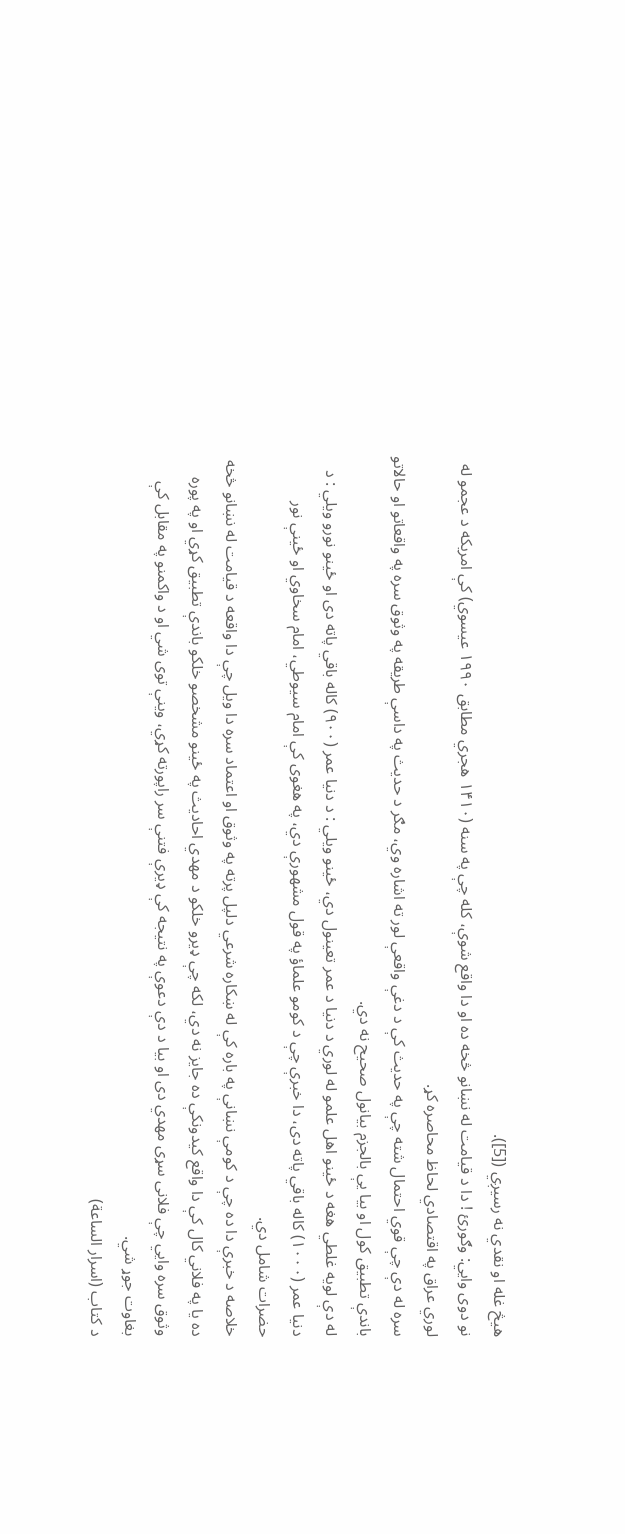هيڅ غله او نقدي نه رسيږي ([5]).
نو دوی وايي: وګورئ ! دا د قيامت له نښانو څخه ده او دا واقع شوې، کله چې په سنه (۱۴۱۰ هجري مطابق ۱۹۹۰ عيسوي) کې امريکه د عجمو له لوري عراق په اقتصادي لحاظ محاصره کړ.
سره له دې چې قوي احتمال شته چې په حديث کې د دغې واقعې لور ته اشاره وي، مګر د حديث په داسې طريقه په وثوق سره په واقعاتو او حالاتو باندې تطبيق کول او بيا يې بالجزم بيانول صحيح نه دي.
له دې لويه غلطي هغه د ځينو اهل علمو له لوري د دنيا د عمر تعينول دي، ځينو ويلي : د دنيا عمر (۹۰۰) کاله باقي پاته دی او ځينو نورو ويلي : د دنيا عمر (۱۰۰۰) کاله باقي پاته دی، دا خبرې چې د کومو علماؤ په قول مشهورې دي، په هغوی کې امام سيوطي، امام سخاوي او ځينې نور حضرات شامل دي.
خلاصه د خبرې دا ده چې د کومې نښانې په باره کې له ښکاره شرعي دلپل پرته په وثوق او اعتماد سره دا ويل چې دا واقعه د قيامت له نښانو څخه ده يا په فلاني کال کې دا واقع کيدونکې ده جايز نه دي، لکه چې ډيرو خلکو د مهدي احاديث په ځينو مشخصو خلکو باندې تطبيق کړي او په پوره وثوق سره وايي چې فلانی سړی مهدي دی او بيا د دې دعوې په نتيجه کې ډيرې فتنې سر راپورته کړي، وينې توی شي او د واکمنو په مقابل کې بغاوت جوړ شي.
د کتاب (اسرار الساعة)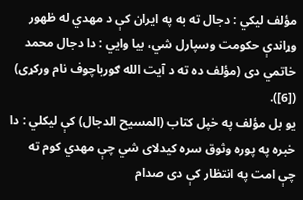مؤلف ليکي : دجال ته به په ايران کې د مهدي له ظهور وړاندې حکومت وسپارل شي، بيا وايي : دا دجال محمد خاتمي دی (مؤلف ده ته د آيت الله ګورباچوف نام ورکړی) ([6]).
يو بل مؤلف په خپل کتاب (المسيح الدجال) کې ليکلي : دا خبره په پوره وثوق سره کيدلای شي چې مهدي کوم ته چې امت په انتظار کې دی صدام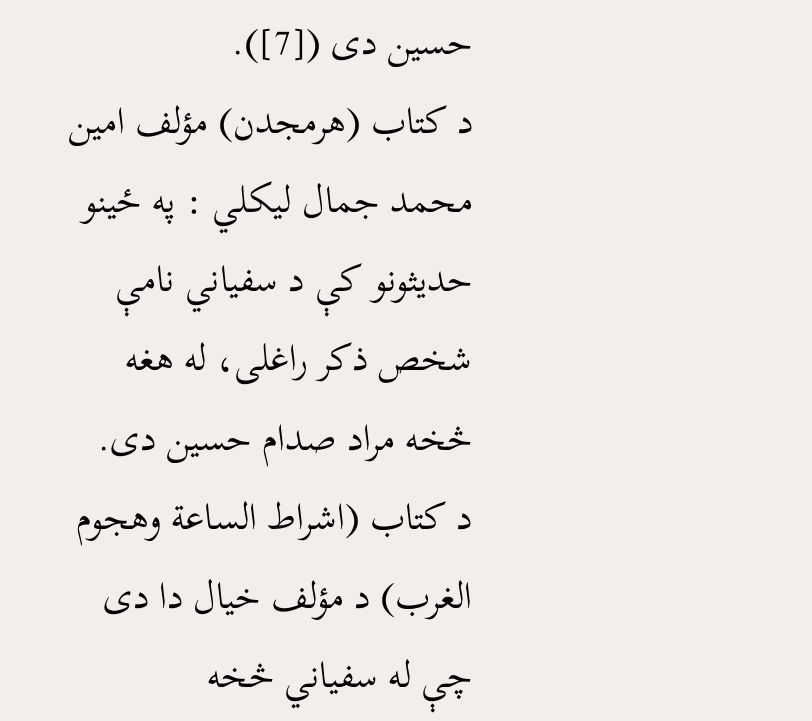حسين دی ([7]).
د کتاب (هرمجدن) مؤلف امين محمد جمال ليکلي : په ځينو حديثونو کې د سفياني نامې شخص ذکر راغلی، له هغه څخه مراد صدام حسين دی.
د کتاب (اشراط الساعة وهجوم الغرب) د مؤلف خيال دا دی چې له سفياني څخه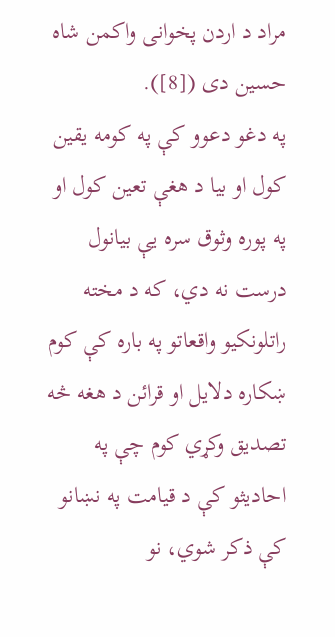مراد د اردن پخوانی واکمن شاه حسين دی ([8]).
په دغو دعوو کې په کومه يقين کول او بيا د هغې تعين کول او په پوره وثوق سره يې بيانول درست نه دي، که د مخته راتلونکيو واقعاتو په باره کې کوم ښکاره دلايل او قرائن د هغه څه تصديق وکړي کوم چې په احاديثو کې د قيامت په نښانو کې ذکر شوي، نو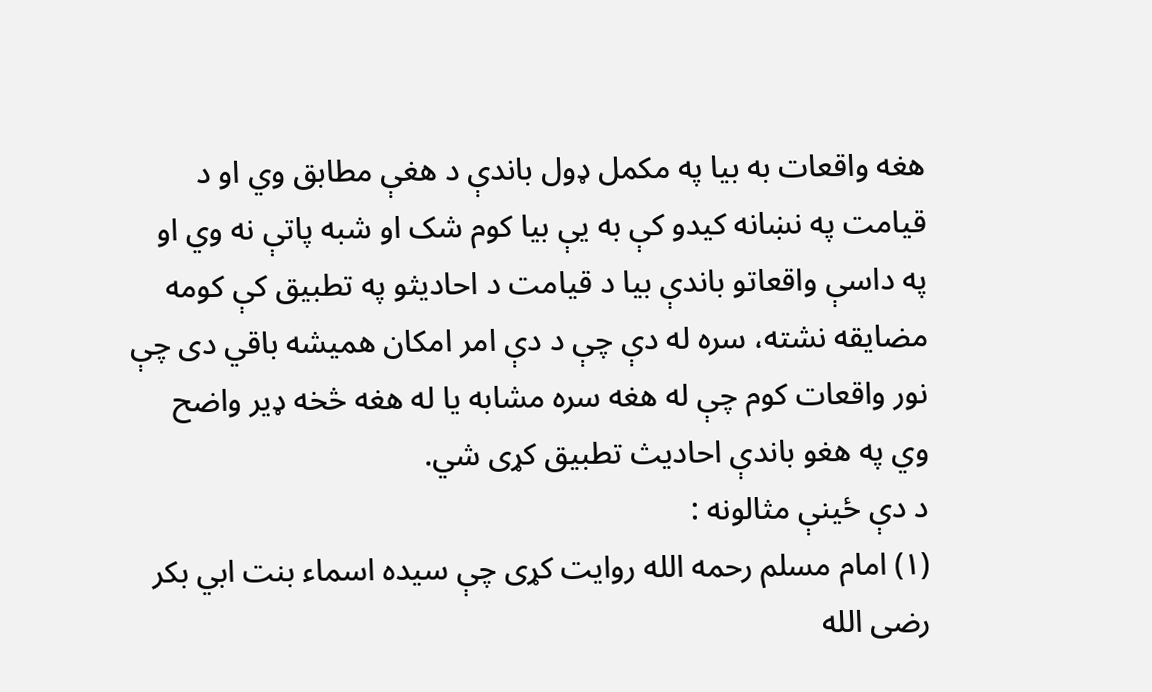هغه واقعات به بيا په مکمل ډول باندې د هغې مطابق وي او د قيامت په نښانه کيدو کې به يې بيا کوم شک او شبه پاتې نه وي او په داسې واقعاتو باندې بيا د قيامت د احاديثو په تطبيق کې کومه مضايقه نشته، سره له دې چې د دې امر امکان هميشه باقي دی چې نور واقعات کوم چې له هغه سره مشابه يا له هغه څخه ډير واضح وي په هغو باندې احاديث تطبيق کړی شي.
د دې ځينې مثالونه :
(۱) امام مسلم رحمه الله روايت کړی چې سيده اسماء بنت ابي بکر رضی الله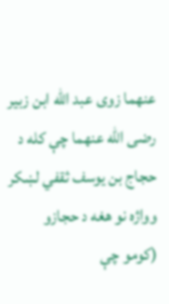عنهما زوی عبد الله ابن زبير رضی الله عنهما چې کله د حجاج بن يوسف ثقفي لښکر وواژه نو هغه د حجازو (کومو چې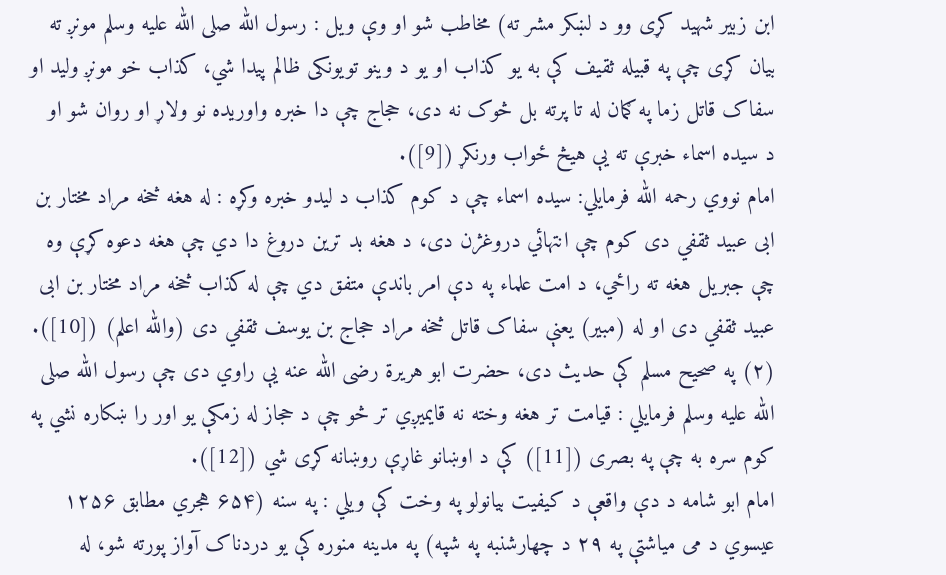ابن زبير شهيد کړی وو د لښکر مشر ته) مخاطب شو او وې ويل : رسول الله صلی الله علیه وسلم مونږ ته بيان کړی چې په قبيله ثقيف کې به يو کذاب او يو د وينو تويونکی ظالم پيدا شي، کذاب خو مونږ وليد او سفاک قاتل زما په ګمان له تا پرته بل څوک نه دی، حجاج چې دا خبره واوريده نو ولاړ او روان شو او د سيده اسماء خبرې ته يې هيڅ ځواب ورنکړ ([9]).
امام نووي رحمه الله فرمايلي: سيده اسماء چې د کوم کذاب د ليدو خبره وکړه : له هغه څخه مراد مختار بن ابی عبيد ثقفي دی کوم چې انتهائي دروغژن دی، د هغه بد ترين دروغ دا دي چې هغه دعوه کړې وه چې جبريل هغه ته راځي، د امت علماء په دې امر باندې متفق دي چې له کذاب څخه مراد مختار بن ابی عبيد ثقفي دی او له (مبير) يعنې سفاک قاتل څخه مراد حجاج بن يوسف ثقفي دی (والله اعلم) ([10]).
(۲) په صحيح مسلم کې حديث دی، حضرت ابو هريرة رضی الله عنه يې راوي دی چې رسول الله صلی الله علیه وسلم فرمايلي : قيامت تر هغه وخته نه قايميږي تر څو چې د حجاز له زمکې يو اور را ښکاره نشي په کوم سره به چې په بصری ([11]) کې د اوښانو غاړې روښانه کړی شي ([12]).
امام ابو شامه د دې واقعې د کيفيت بيانولو په وخت کې ويلي : په سنه (۶۵۴ هجري مطابق ۱۲۵۶ عيسوي د می مياشتې په ۲۹ د چهارشنبه په شپه) په مدينه منوره کې يو دردناک آواز پورته شو، له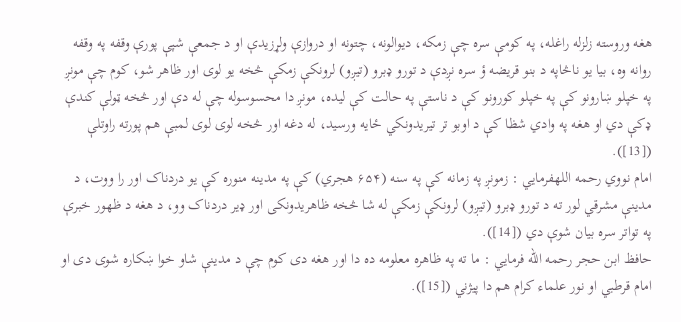هغه وروسته زلزله راغله، په کومې سره چې زمکه، ديوالونه، چتونه او دروازې ولړزيدې او د جمعې شپې پورې وقفه په وقفه روانه وه، بيا يو ناڅاپه د بنو قريضه ؤ سره نږدې د تورو ډبرو (تيږو) لرونکې زمکې څخه يو لوی اور ظاهر شو، کوم چې مونږ په خپلو ښارونو کې په خپلو کورونو کې د ناستې په حالت کې ليده، مونږ دا محسوسوله چې له دې اور څخه ټولې کندې ډکې دي او هغه په وادي شظا کې د اوبو تر تيريدونکي ځايه ورسيد، له دغه اور څخه لوی لوی لمبې هم پورته راوتلې ([13]).
امام نووي رحمه اللهفرمايي : زمونږ په زمانه کې په سنه (۶۵۴ هجري) کې په مدينه منوره کې يو دردناک اور را ووت، د مدينې مشرقي لور ته د تورو ډبرو (تيږو) لرونکې زمکې له شا څخه ظاهريدونکی اور ډير دردناک وو، د هغه د ظهور خبرې په تواتر سره بيان شوې دي ([14]).
حافظ ابن حجر رحمه الله فرمايي : ما ته په ظاهره معلومه ده دا اور هغه دی کوم چې د مدينې شاو خوا ښکاره شوی دی او امام قرطبي او نور علماء کرام هم دا پيژني ([15]).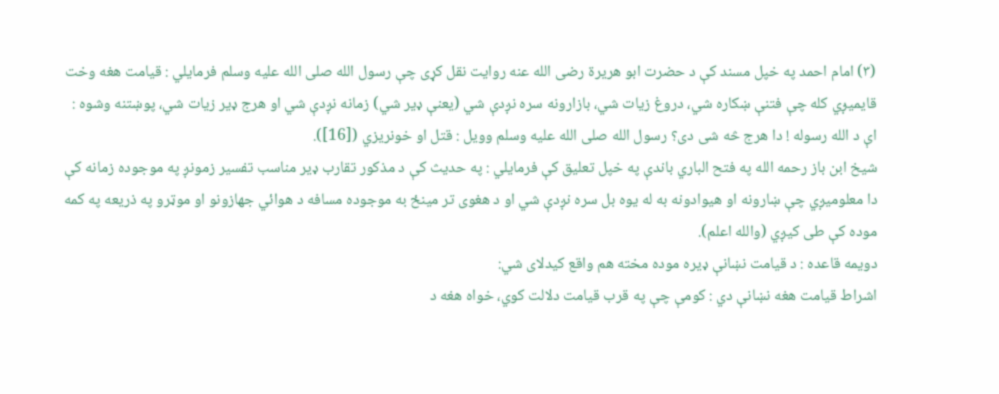(۳) امام احمد په خپل مسند کې د حضرت ابو هريرة رضی الله عنه روايت نقل کړی چې رسول الله صلی الله علیه وسلم فرمايلي : قيامت هغه وخت قايميږي کله چې فتنې ښکاره شي، دروغ زيات شي، بازارونه سره نږدې شي (يعنې ډير شي) زمانه نږدې شي او هرج ډير زيات شي، پوښتنه وشوه : اې د الله رسوله ! دا هرج څه شی دی؟ رسول الله صلی الله علیه وسلم وويل : قتل او خونريزي ([16]).
شيخ ابن باز رحمه الله په فتح الباري باندې په خپل تعليق کې فرمايلي : په حديث کې د مذکور تقارب ډير مناسب تفسير زمونږ په موجوده زمانه کې دا معلوميږي چې ښارونه او هيوادونه به له يوه بل سره نږدې شي او د هغوی تر مينځ به موجوده مسافه د هوائي جهازونو او موټرو په ذريعه په کمه موده کې طی کيږي (والله اعلم).
دويمه قاعده : د قيامت نښانې ډيره موده مخته هم واقع کيدلای شي:
اشراط قيامت هغه نښانې دي : کومې چې په قرب قيامت دلالت کوي، خواه هغه د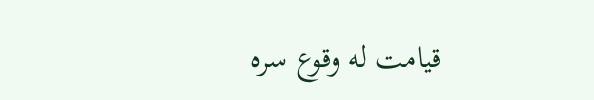قيامت له وقوع سره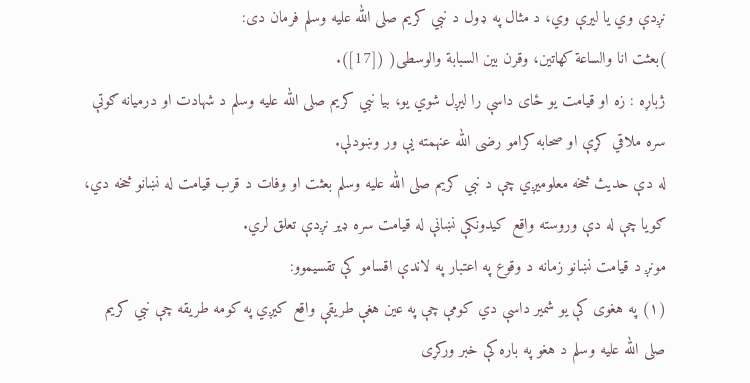نږدې وي يا ليرې وي، د مثال په ډول د نبي کريم صلی الله علیه وسلم فرمان دی:
)بعثت انا والساعة کهاتين، وقرن بين السبابة والوسطی( ([17]).
ژباړه : زه او قيامت يو ځای داسې را ليږل شوي يو، بيا نبي کريم صلی الله علیه وسلم د شهادت او درميانه ګوتې سره ملاقي کړې او صحابه کرامو رضی الله عنهمته يې ور وښودلې.
له دې حديث څخه معلوميږي چې د نبي کريم صلی الله علیه وسلم بعثت او وفات د قرب قيامت له نښانو څخه دي، ګويا چې له دې وروسته واقع کيدونکې نښانې له قيامت سره ډير نږدې تعلق لري.
مونږ د قيامت نښانو زمانه د وقوع په اعتبار په لاندې اقسامو کې تقسيموو:
(۱) په هغوی کې يو شمير داسې دي کومې چې په عين هغې طريقې واقع کيږي په کومه طريقه چې نبي کريم صلی الله علیه وسلم د هغو په باره کې خبر ورکړی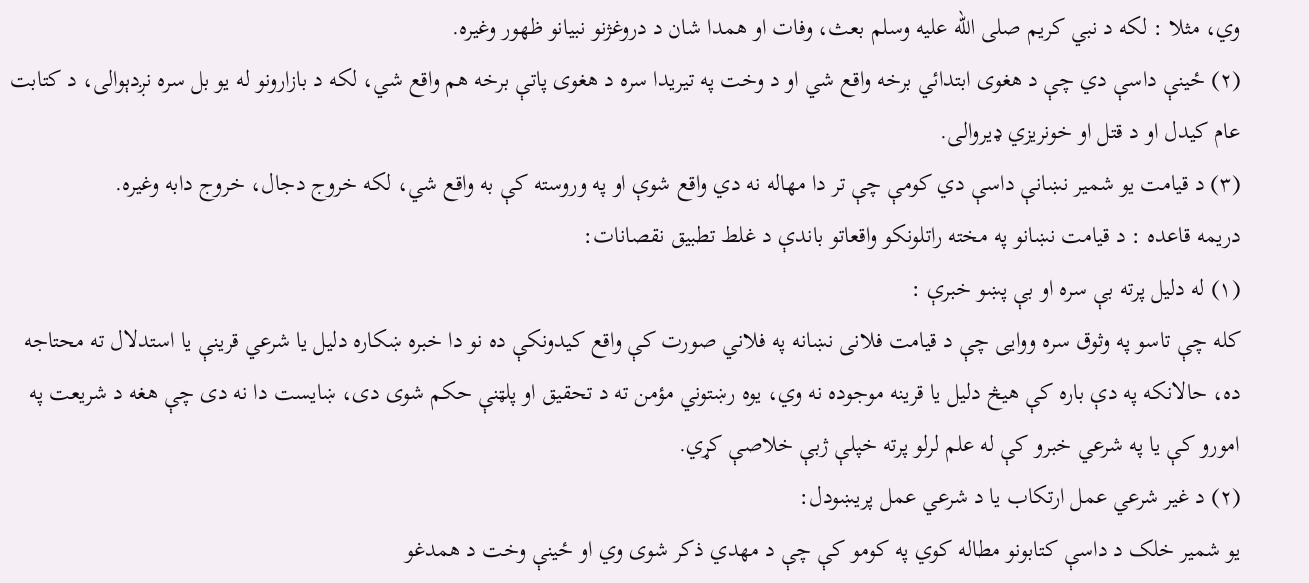وي، مثلا : لکه د نبي کريم صلی الله علیه وسلم بعث، وفات او همدا شان د دروغژنو نبيانو ظهور وغيره.
(۲) ځينې داسې دي چې د هغوی ابتدائي برخه واقع شي او د وخت په تيريدا سره د هغوی پاتې برخه هم واقع شي، لکه د بازارونو له يو بل سره نږدېوالی، د کتابت عام کيدل او د قتل او خونريزي ډيروالی.
(۳) د قيامت يو شمير نښانې داسې دي کومې چې تر دا مهاله نه دي واقع شوې او په وروسته کې به واقع شي، لکه خروج دجال، خروج دابه وغيره.
دريمه قاعده : د قيامت نښانو په مخته راتلونکو واقعاتو باندې د غلط تطبيق نقصانات:
(۱) له دليل پرته بې سره او بې پښو خبرې :
کله چې تاسو په وثوق سره ووايی چې د قيامت فلانی نښانه په فلاني صورت کې واقع کيدونکې ده نو دا خبره ښکاره دليل يا شرعي قرينې يا استدلال ته محتاجه ده، حالانکه په دې باره کې هيڅ دليل يا قرينه موجوده نه وي، يوه رښتوني مؤمن ته د تحقيق او پلټنې حکم شوی دی، ښايست دا نه دی چې هغه د شريعت په امورو کې يا په شرعي خبرو کې له علم لرلو پرته خپلې ژبې خلاصې کړي.
(۲) د غير شرعي عمل ارتکاب يا د شرعي عمل پريښودل:
يو شمير خلک د داسې کتابونو مطاله کوي په کومو کې چې د مهدي ذکر شوی وي او ځينې وخت د همدغو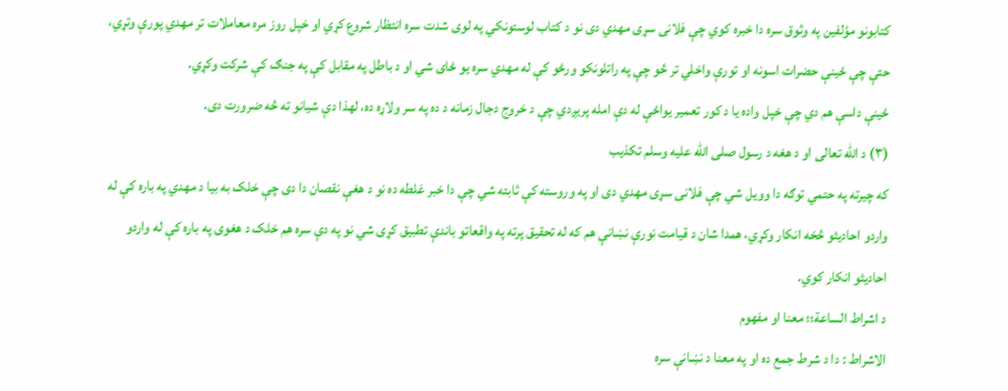کتابونو مؤلفين په وثوق سره دا خبره کوي چې فلانی سړی مهدي دی نو د کتاب لوستونکي په لوی شدت سره انتظار شروع کړي او خپل روز مره معاملات تر مهدي پورې وتړي، حتې چې ځينې حضرات اسونه او تورې واخلي تر څو چې په راتلونکو ورځو کې له مهدي سره يو ځای شي او د باطل په مقابل کې په جنګ کې شرکت وکړي.
ځينې داسې هم دي چې خپل واده يا د کور تعمير يواځې له دې امله پريږدي چې د خروج دجال زمانه د ده په سر ولاړه ده، لهذا دې شيانو ته څه ضرورت دی.
(۳) د الله تعالی او د هغه د رسول صلی الله علیه وسلم تکذيب
که چيرته په حتمي توګه دا وويل شي چې فلانی سړی مهدي دی او په وروسته کې ثابته شي چې دا خبر غلطه ده نو د هغې نقصان دا دی چې خلک به بيا د مهدي په باره کې له واردو احاديثو څخه انکار وکړي، همدا شان د قيامت نورې نښانې هم که له تحقيق پرته په واقعاتو باندې تطبيق کړی شي نو په دې سره هم خلک د هغوی په باره کې له واردو احاديثو انکار کوي.
د اشراط الساعة؛؛ معنا او مفهوم
الاشراط : دا د شرط جمع ده او په معنا د نښانې سره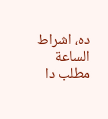ده، اشراط الساعة مطلب دا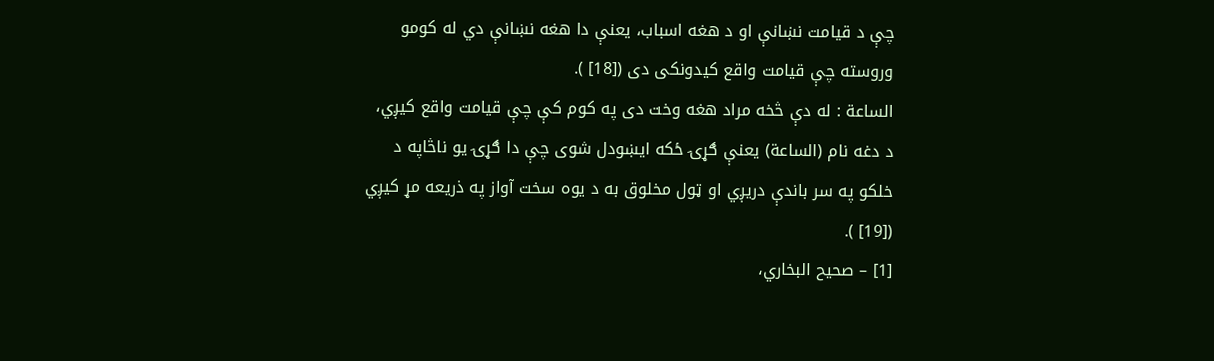چې د قيامت نښانې او د هغه اسباب، يعنې دا هغه نښانې دي له کومو وروسته چې قيامت واقع کيدونکی دی ([18] ).
الساعة : له دې څخه مراد هغه وخت دی په کوم کې چې قيامت واقع کيږي، د دغه نام (الساعة) يعنې ګړۍ ځکه ايښودل شوی چې دا ګړۍ يو ناڅاپه د خلکو په سر باندې دريږي او ټول مخلوق به د يوه سخت آواز په ذريعه مړ کيږي ([19] ).
[1] – صحيح البخاري،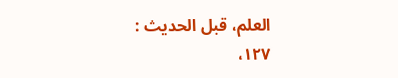العلم، قبل الحديث : ۱۲۷،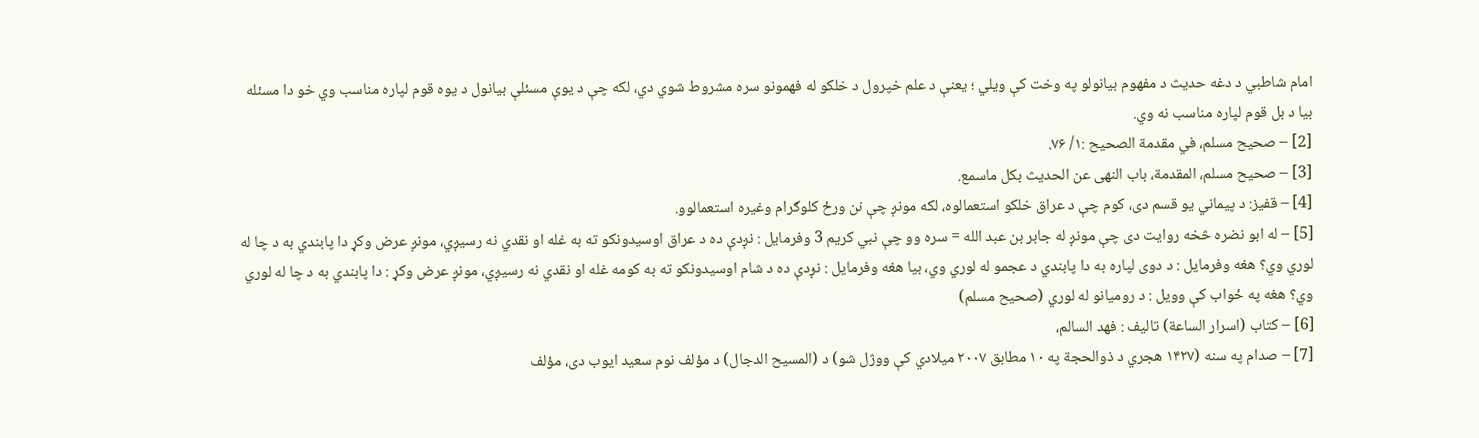امام شاطبي د دغه حديث د مفهوم بيانولو په وخت کې ويلي ؛ يعنې د علم خپرول د خلکو له فهمونو سره مشروط شوي دي، لکه چې د يوې مسئلې بيانول د يوه قوم لپاره مناسب وي خو دا مسئله بيا د بل قوم لپاره مناسب نه وي.
[2] – صحيح مسلم، في مقدمة الصحيح :۱/ ۷۶.
[3] – صحيح مسلم، المقدمة، باب النهی عن الحديث بکل ماسمع.
[4] – قفيز: د پيماني يو قسم دی، کوم چې د عراق خلکو استعمالوه، لکه مونږ چې نن ورځ کلوګرام وغيره استعمالوو.
[5] – له ابو نضره څخه روايت دی چې مونږ له جابر بن عبد الله = سره وو چې نبي کريم 3 وفرمايل : نږدې ده د عراق اوسيدونکو ته به غله او نقدي نه رسيږي، مونږ عرض وکړ دا پابندي به د چا له لوري وي؟ هغه وفرمايل : د دوی لپاره به دا پابندي د عجمو له لوري وي، بيا هغه وفرمايل : نږدې ده د شام اوسيدونکو ته به کومه غله او نقدي نه رسيږي، مونږ عرض وکړ : دا پابندي به د چا له لوري وي؟ هغه په ځواب کې وويل : د روميانو له لوري (صحيح مسلم)
[6] – کتاب (اسرار الساعة) تاليف : فهد السالم،
[7] – صدام په سنه (۱۴۲۷ هجري د ذوالحجة په ۱۰ مطابق ۲۰۰۷ ميلادي کې ووژل شو) د (المسيح الدجال) د مؤلف نوم سعيد ايوب دی، مؤلف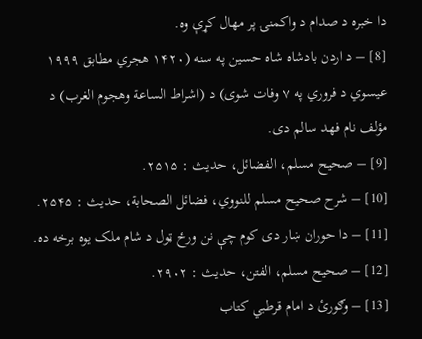دا خبره د صدام د واکمنۍ پر مهال کړې وه.
[8] – د اردن بادشاه شاه حسين په سنه (۱۴۲۰ هجري مطابق ۱۹۹۹ عيسوي د فروري په ۷ وفات شوی) د (اشراط الساعة وهجوم الغرب) د مؤلف نام فهد سالم دی.
[9] – صحيح مسلم، الفضائل، حديث : ۲۵۱۵.
[10] – شرح صحيح مسلم للنووي، فضائل الصحابة، حديث : ۲۵۴۵.
[11] – دا حوران ښار دی کوم چې نن ورځ ټول د شام ملک يوه برخه ده.
[12] – صحيح مسلم، الفتن، حديث : ۲۹۰۲.
[13] – وګورئ د امام قرطبي کتاب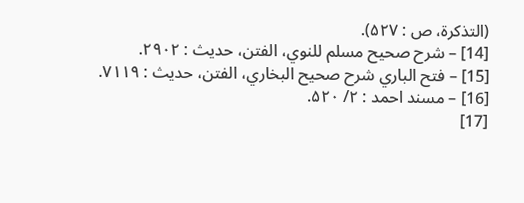(التذکرة، ص : ۵۲۷).
[14] – شرح صحيح مسلم للنوي، الفتن، حديث : ۲۹۰۲.
[15] – فتح الباري شرح صحيح البخاري، الفتن، حديث : ۷۱۱۹.
[16] – مسند احمد : ۲/ ۵۲۰.
[17]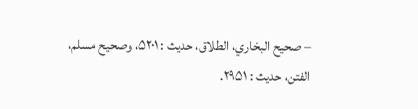– صحيح البخاري، الطلاق، حديث : ۵۲۰۱، وصحيح مسلم، الفتن، حديث : ۲۹۵۱.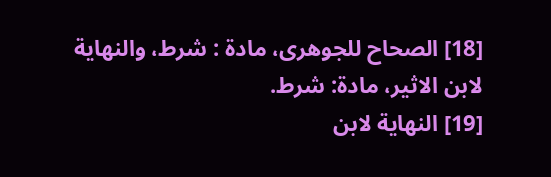[18] الصحاح للجوهری، مادة : شرط، والنهاية لابن الاثير، مادة: شرط.
[19] النهاية لابن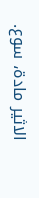الاثير مادة، سوع.